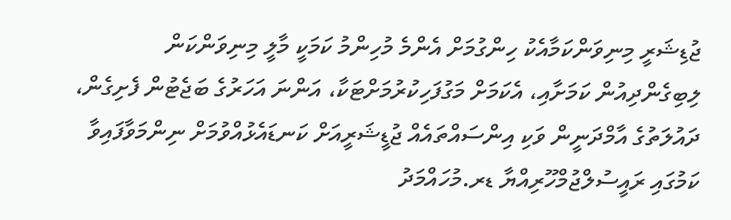ޖުޑިޝަރީ މިނިވަންކަމާއެކު ހިންގުމަށް އެންމެ މުހިންމު ކަމަކީ މާލީ މިނިވަންކަން ލިބިގެންދިއުން ކަމަށާއި، އެކަމަށް މަގުފަހިކުރުމަށްޓަކާ، އަންނަ އަހަރުގެ ބަޖެޓުން ފެށިގެން، ދައުލަތުގެ އާމްދަނީން ވަކި އިންސައްތައެއް ޖުޑީޝަރީއަށް ކަނޑައެޅުއްވުމަށް ނިންމަވާފައިވާ ކަމުގައި ރައީސުލްޖުމްހޫރިއްޔާ ޑރ.މުހައްމަދު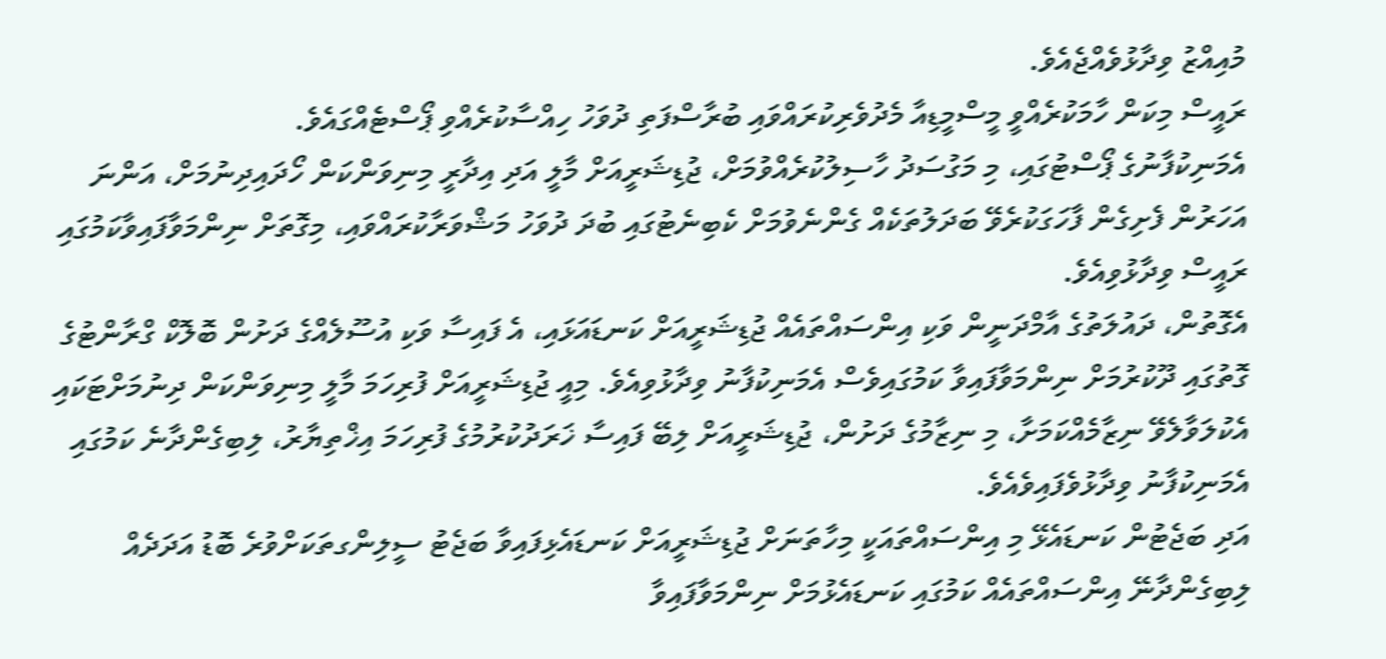މުއިއްޒު ވިދާޅުވެއްޖެއެވެ.
ރައީސް މިކަން ހާމަކުރެއްވީ މީސްމީޑިއާ މެދުވެރިކުރައްވައި ބުރާސްފަތި ދުވަހު ހިއްސާކުރެއްވި ޕޯސްޓެއްގައެވެ.
އެމަނިކުފާނުގެ ޕޯސްޓުގައި، މި މަގުސަދު ހާސިލުކުރެއްވުމަށް، ޖުޑިޝަރީއަށް މާލީ އަދި އިދާރީ މިނިވަންކަން ހޯދައިދިނުމަށް، އަންނަ އަހަރުން ފެށިގެން ފާހަގަކުރެވޭ ބަދަލުތަކެއް ގެންނެވުމަށް ކެބިނެޓުގައި ބުދަ ދުވަހު މަޝްވަރާކުރައްވައި، މިގޮތަށް ނިންމަވާފައިވާކަމުގައި ރައީސް ވިދާޅުވިއެވެ.
އެގޮތުން، ދައުލަތުގެ އާމްދަނީން ވަކި އިންސައްތައެއް ޖުޑިޝަރީއަށް ކަނޑައަޅައި، އެ ފައިސާ ވަކި އުސޫލެއްގެ ދަށުން ބޮލޮކް ގްރާންޓުގެ ގޮތުގައި ދޫކުރުމަށް ނިންމަވާފައިވާ ކަމުގައިވެސް އެމަނިކުފާނު ވިދާޅުވިއެވެ. މިއީ ޖުޑިޝަރީއަށް ފުރިހަމަ މާލީ މިނިވަންކަން ދިނުމަށްޓަކައި އެކުލަވާލެވޭ ނިޒާމެއްކަމަށާ، މި ނިޒާމުގެ ދަށުން، ޖުޑިޝަރީއަށް ލިބޭ ފައިސާ ޚަރަދުކުރުމުގެ ފުރިހަމަ އިޚްތިޔާރު، ލިބިގެންދާނެ ކަމުގައި އެމަނިކުފާނު ވިދާޅުވެފައިވެއެވެ.
އަދި ބަޖެޓުން ކަނޑައެޅޭ މި އިންސައްތައަކީ މިހާތަނަށް ޖުޑިޝަރީއަށް ކަނޑައެޅިފައިވާ ބަޖެޓު ސީލިންގތަކަށްވުރެ ބޮޑު އަދަދެއް ލިބިގެންދާނޭ އިންސައްތައެއް ކަމުގައި ކަނޑައެޅުމަށް ނިންމަވާފައިވާ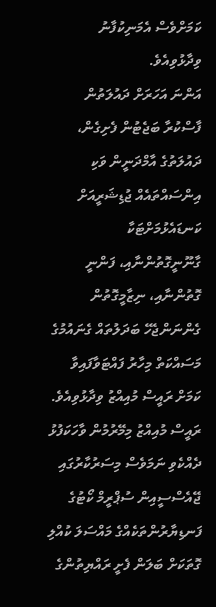ކަމަށްވެސް އެމަނިކުފާނު ވިދާޅުވިއެވެ.
އަންނަ އަހަރަށް ދައުލަތުން ފާސްކުރާ ބަޖެޓުން ފެށިގެން، ދައުލަތުގެ އާމްދަނީން ވަކި އިންސައްތައެއް ޖުޑިޝަރީއަށް ކަނޑައެޅުމަށްޓަކާ ގާނޫނީގޮތުންނާއި، ފަންނީ ގޮތުންނާއި، ނިޒާމީގޮތުން ގެންނަންޖެހޭ ބަދަލުތައް ގެނައުމުގެ މަސައްކަތް މިހާރު ފައްޓަވާފައިވާ ކަމަށް ރައީސް މުއިއްޒު ވިދާޅުވިއެވެ.
ރައީސް މުއިއްޒު މިމޭރުމުން ވާހަކަފުޅު ދެއްކެވި ނަމަވެސް މިސަރުކާރުގައި ޖޭއެސްސީއިން ސުޕްރީމް ކޯޓުގެ ފަނޑިޔާރުންތަކެއްގެ މައްސަލަ ކުއްލި ގޮތަކަށް ބަލަން ފެށީ ރައްޔިތުންގެ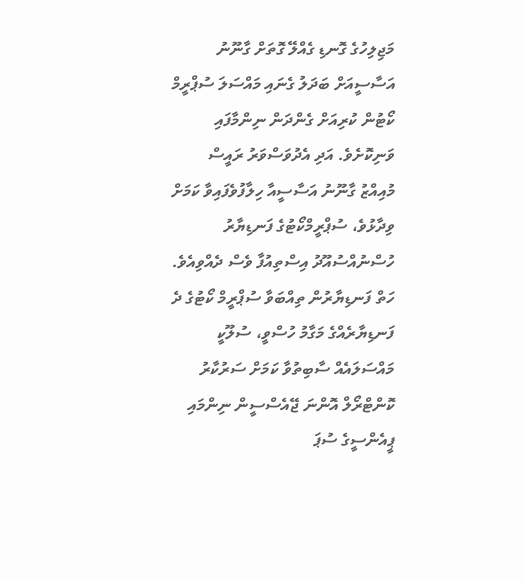މަޖިލިހުގެ ގޮނޑި ގެއްލޭ ގޮތަށް ގާނޫނު އަސާސީއަށް ބަދަލު ގެނައި މައްސަލަ ސުޕްރީމް ކޯޓުން ކުރިއަށް ގެންދަން ނިންމާފައި ވަނިކޮށެވެ. އަދި އެދުވަސްވަރު ރައީސް މުއިއްޒު ގާނޫނު އަސާސީއާ ހިލާފުވެފައިވާ ކަމަށް ވިދާޅުވެ، ސުޕްރީމްކޯޓުގެ ފަނޑިޔާރު ހުސްނުއްސުއޫދު އިސްތިއުފާ ވެސް ދެއްވިއެވެ.
ހަތް ފަނޑިޔާރުން ތިއްބަވާ ސުޕްރީމް ކޯޓުގެ ދެ ފަނޑިޔާރެއްގެ މަގާމު ހުސްވީ، ސުލޫކީ މައްސަލައެއް ސާބިތުވާ ކަމަށް ސަރުކާރު ކޮންޓްރޯލް އޮންނަ ޖޭއެސްސީން ނިންމައި ޕީއެންސީގެ ސުޕަ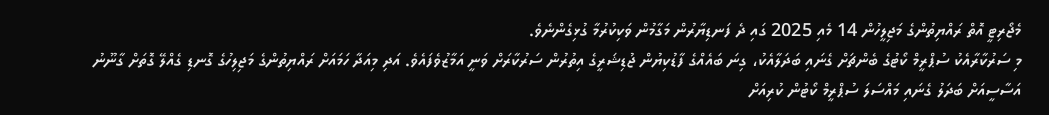މެޖޯރިޓީ އޮތް ރައްޔިތުންގެ މަޖިލީހުން 14 މެއި 2025 ގައި ދެ ފަނޑިޔާރުން މަގާމުން ވަކިކުރުމާ ގުޅިގެންނެވެ.
މި ސަރުކާރާއެކު ސުޕްރީމް ކޯޓުގެ ބެންޗަށް ގެނައި ބަދަލާއެކު، ގިނަ ބައެއްގެ ފާޑުކިޔުން ޖުޑިޝަރީގެ އިތުރުން ސަރުކާރަށް ވަނީ އަމާޒުވެފައެވެ. އަދި މިއަދާ ހަމައަށް ރައްޔިތުންގެ މަޖިލިހުގެ ގޮނޑި ގެއްލޭ ގޮތަށް ގާނޫނު އަސާސީއަށް ބަދަލު ގެނައި މައްސަލަ ސުޕްރީމް ކޯޓުން ކުރިއަށް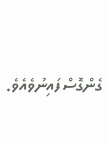ގެންގޮސްފައިނުވެއެވެ.